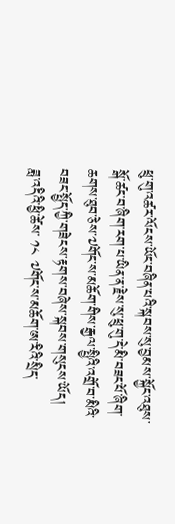ཕྲུ་གུ་འཚར་ལོངས་ཡོང་བཞིན་པའི་སྐབས་སུ་བྱམས་སྐྱོང་འཐུས་སྒོ་ཚང་བ་ཞིག་རག་པ་ཡིན་ན་རྗེས་སུ་ཕྲུ་གུ་དེ་མི་བཟང་པོ་ཞིག་ཆགས་ཐུབ་ཅེས་༧གོང་ས་མཆོག་གིས་རྒྱལ་སྤྱིའི་འགྲོ་བ་མིའི་བཟང་སྤྱོད་ཀྱི་གཟེངས་རྟགས་བཞེས་སྐབས་གསུངས་ཡོད།
ཟླ་འདིའི་ཕྱི་ཚེས་ ༡༨ ༧གོང་ས་མཆོག་ཨ་རིའི་སྲིད་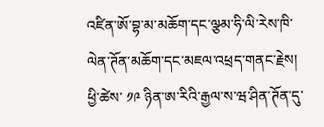འཛིན་ཨོ་བྷ་མ་མཆོག་དང་ལྩམ་ཧི་ལི་རེས་ཁི་ལེན་ཊོན་མཆོག་དང་མཇལ་འཕྲད་གནང་རྗེས། ཕྱི་ཚེས་ ༡༩ ཉིན་ཨ་རིའི་རྒྱལ་ས་ཝ་ཤིན་ཊོན་དུ་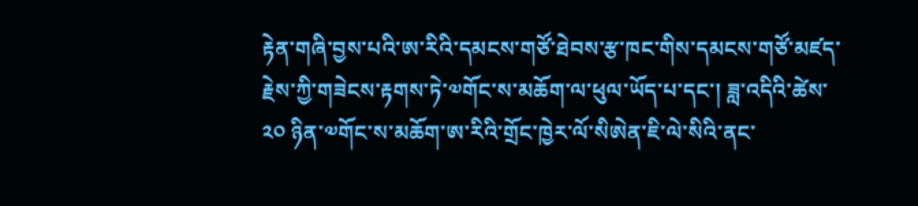རྟེན་གཞི་བྱས་པའི་ཨ་རིའི་དམངས་གཙོ་ཐེབས་རྩ་ཁང་གིས་དམངས་གཙོ་མཛད་རྗེས་ཀྱི་གཟེངས་རྟགས་ཏེ་༧གོང་ས་མཆོག་ལ་ཕུལ་ཡོད་པ་དང་། ཟླ་འདིའི་ཚེས་ ༢༠ ཉིན་༧གོང་ས་མཆོག་ཨ་རིའི་གྲོང་ཁྱེར་ལོ་སིཨེན་ཇི་ལེ་སིའི་ནང་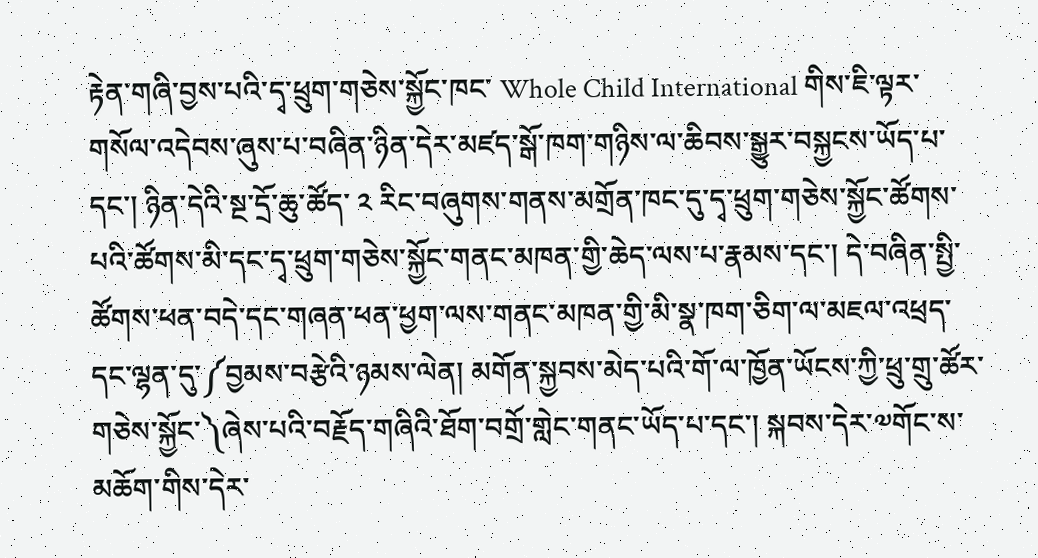རྟེན་གཞི་བྱས་པའི་དྭ་ཕྲུག་གཅེས་སྐྱོང་ཁང་ Whole Child International གིས་ཇི་ལྟར་གསོལ་འདེབས་ཞུས་པ་བཞིན་ཉིན་དེར་མཛད་སྒོ་ཁག་གཉིས་ལ་ཆིབས་སྒྱུར་བསྐྱངས་ཡོད་པ་དང་། ཉིན་དེའི་སྔ་དྲོ་ཆུ་ཚོད་ ༢ རིང་བཞུགས་གནས་མགྲོན་ཁང་དུ་དྭ་ཕྲུག་གཅེས་སྐྱོང་ཚོགས་པའི་ཚོགས་མི་དང་དྭ་ཕྲུག་གཅེས་སྐྱོང་གནང་མཁན་གྱི་ཆེད་ལས་པ་རྣམས་དང་། དེ་བཞིན་སྤྱི་ཚོགས་ཕན་བདེ་དང་གཞན་ཕན་ཕྱག་ལས་གནང་མཁན་གྱི་མི་སྣ་ཁག་ཅིག་ལ་མཇལ་འཕྲད་དང་ལྷན་དུ་༼བྱམས་བརྩེའི་ཉམས་ལེན། མགོན་སྐྱབས་མེད་པའི་གོ་ལ་ཁྱོན་ཡོངས་ཀྱི་ཕྲུ་གྲུ་ཚོར་གཅེས་སྐྱོང་༽ཞེས་པའི་བརྗོད་གཞིའི་ཐོག་བགྲོ་གླེང་གནང་ཡོད་པ་དང་། སྐབས་དེར་༧གོང་ས་མཆོག་གིས་དེར་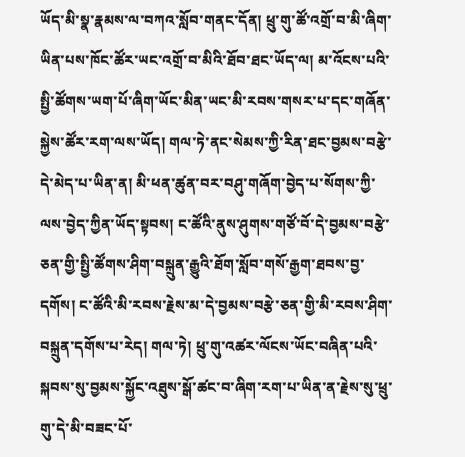ཡོད་མི་སྣ་རྣམས་ལ་བཀའ་སློབ་གནང་དོན། ཕྲུ་གུ་ཚོ་འགྲོ་བ་མི་ཞིག་ཡིན་པས་ཁོང་ཚོར་ཡང་འགྲོ་བ་མིའི་ཐོབ་ཐང་ཡོད་ལ། མ་འོངས་པའི་སྤྱི་ཚོགས་ཡག་པོ་ཞིག་ཡོང་མིན་ཡང་མི་རབས་གསར་པ་དང་གཞོན་སྐྱེས་ཚོར་རག་ལས་ཡོད། གལ་ཏེ་ནང་སེམས་ཀྱི་རིན་ཐང་བྱམས་བརྩེ་དེ་མེད་པ་ཡིན་ན། མི་ཕན་ཚུན་བར་བཤུ་གཞོག་བྱེད་པ་སོགས་ཀྱི་ལས་བྱེད་ཀྱིན་ཡོད་སྟབས། ང་ཚོའི་ནུས་ཤུགས་གཙོ་བོ་དེ་བྱམས་བརྩེ་ཅན་གྱི་སྤྱི་ཚོགས་ཤིག་བསྐྲུན་རྒྱུའི་ཐོག་སློབ་གསོ་རྒྱག་ཐབས་བྱ་དགོས། ང་ཚོའི་མི་རབས་རྗེས་མ་དེ་བྱམས་བརྩེ་ཅན་གྱི་མི་རབས་ཤིག་བསྐྲུན་དགོས་པ་རེད། གལ་ཏེ། ཕྲུ་གུ་འཚར་ལོངས་ཡོང་བཞིན་པའི་སྐབས་སུ་བྱམས་སྐྱོང་འཐུས་སྒོ་ཚང་བ་ཞིག་རག་པ་ཡིན་ན་རྗེས་སུ་ཕྲུ་གུ་དེ་མི་བཟང་པོ་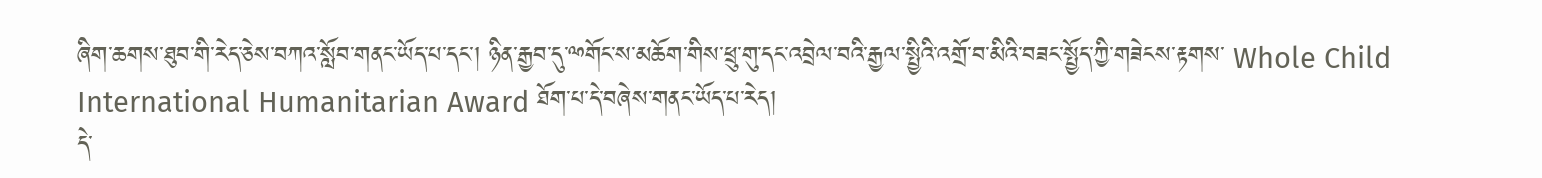ཞིག་ཆགས་ཐུབ་གི་རེད་ཅེས་བཀའ་སློབ་གནང་ཡོད་པ་དང་། ཉིན་རྒྱབ་དུ་ྋགོང་ས་མཆོག་གིས་ཕྲུ་གུ་དང་འབྲེལ་བའི་རྒྱལ་སྤྱིའི་འགྲོ་བ་མིའི་བཟང་སྤྱོད་ཀྱི་གཟེངས་རྟགས་ Whole Child International Humanitarian Award ཐོག་པ་དེ་བཞེས་གནང་ཡོད་པ་རེད།
དེ་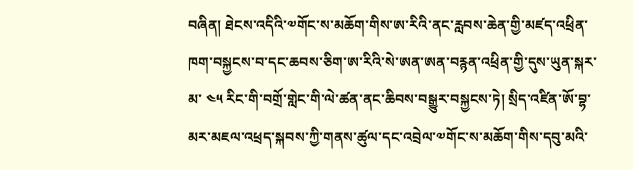བཞིན། ཐེངས་འདིའི་༧གོང་ས་མཆོག་གིས་ཨ་རིའི་ནང་རླབས་ཆེན་གྱི་མཛད་འཕྲིན་ཁག་བསྐྱངས་བ་དང་ཆབས་ཅིག་ཨ་རིའི་སེ་ཨན་ཨན་བརྙན་འཕྲིན་གྱི་དུས་ཡུན་སྐར་མ་ ༤༥ རིང་གི་བགྲོ་གླེང་གི་ལེ་ཚན་ནང་ཆིབས་བསྒྱུར་བསྐྱངས་ཏེ། སྲིད་འཛིན་ཨོ་བྷ་མར་མཇལ་འཕྲད་སྐབས་ཀྱི་གནས་ཚུལ་དང་འབྲེལ་༧གོང་ས་མཆོག་གིས་དབུ་མའི་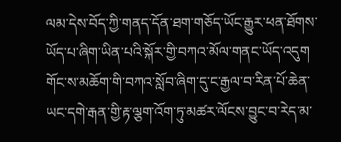ལམ་དེས་བོད་ཀྱི་གནད་དོན་ཐག་གཅོད་ཡོང་རྒྱུར་ཕན་ཐོགས་ཡོད་པ་ཞིག་ཡིན་པའི་སྐོར་གྱི་བཀའ་མོལ་གནང་ཡོད་འདུག
གོང་ས་མཆོག་གི་བཀའ་སློབ་ཞིག་དུ་ང་རྒྱལ་བ་རིན་པོ་ཆེན་ཡང་དགེ་རྒན་གྱི་རྟ་ལྕག་འོག་ཏུ་མཚར་ལོངས་བྱུང་བ་རེད་མ་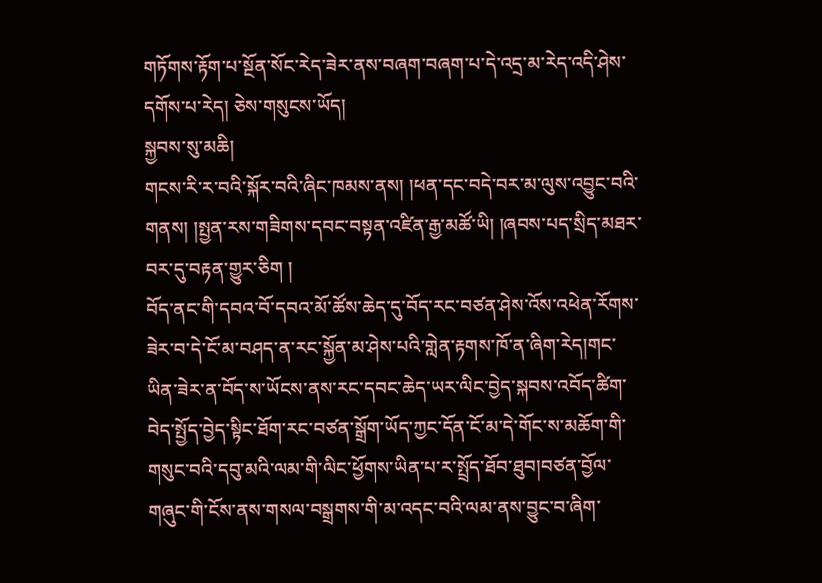གཏོགས་རྟོག་པ་སྔོན་སོང་རེད་ཟེར་ནས་བཞག་བཞག་པ་དེ་འདྲ་མ་རེད་འདི་ཤེས་དགོས་པ་རེད། ཅེས་གསུངས་ཡོད།
སྐྱབས་སུ་མཆི།
གངས་རི་ར་བའི་སྐོར་བའི་ཞིང་ཁམས་ནས། །ཕན་དང་བདེ་བར་མ་ལུས་འབྱུང་བའི་གནས། །སྤྱན་རས་གཟིགས་དབང་བསྟན་འཛིན་རྒྱ་མཚོ་ཡི། །ཞབས་པད་སྲིད་མཐར་བར་དུ་བརྟན་གྱུར་ཅིག །
བོད་ནང་གི་དབའ་བོ་དབའ་མོ་ཚོས་ཆེད་དུ་བོད་རང་བཙན་ཤེས་འོས་འཕེན་རོགས་ཟེར་བ་དེ་ངོ་མ་བཤད་ན་རང་སྐྱོན་མ་ཤེས་པའི་གླེན་རྟགས་ཁོ་ན་ཞིག་རེད།གང་ཡིན་ཟེར་ན་བོད་ས་ཡོངས་ནས་རང་དབང་ཆེད་ཡར་ལིང་བྱེད་སྐབས་འབོད་ཚིག་བེད་སྤྱོད་བྱེད་སྟིང་ཐོག་རང་བཙན་སྒྲོག་ཡོད་ཀྱང་དོན་ངོ་མ་དེ་གོང་ས་མཆོག་གི་གསུང་བའི་དབུ་མའི་ལམ་གི་ལིང་ཕྱོགས་ཡིན་པ་ར་སྤྲོད་ཐོབ་ཐུབ།བཙན་བྱོལ་གཞུང་གི་ངོས་ནས་གསལ་བསྒྲགས་གི་མ་འདང་བའི་ལམ་ནས་བྱུང་བ་ཞིག་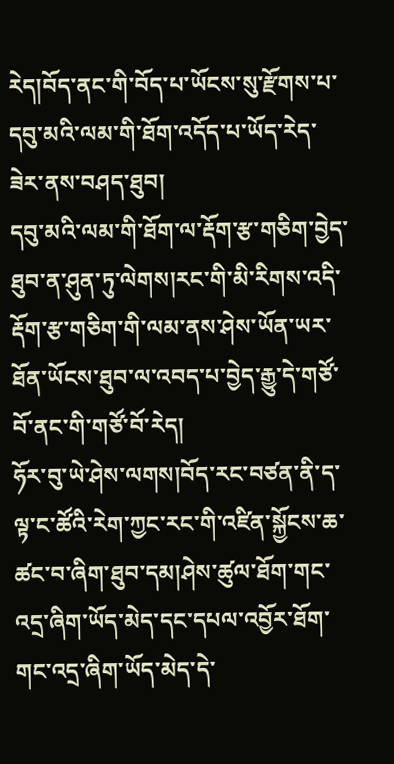རེད།བོད་ནང་གི་བོད་པ་ཡོངས་སུ་རྫོགས་པ་དབུ་མའི་ལམ་གི་ཐོག་འདོད་པ་ཡོད་རེད་ཟེར་ནས་བཤད་ཐུབ།
དབུ་མའི་ལམ་གི་ཐོག་ལ་རྡོག་རྩ་གཅིག་བྱེད་ཐུབ་ན་ཤུན་ཏུ་ལེགས།རང་གི་མི་རིགས་འདི་རྡོག་རྩ་གཅིག་གི་ལམ་ནས་ཤེས་ཡོན་ཡར་ཐོན་ཡོངས་ཐུབ་ལ་འབད་པ་བྱེད་རྒྱུ་དེ་གཙོ་བོ་ནང་གི་གཙོ་བོ་རེད།
ཧོར་བུ་ཡེ་ཤེས་ལགས།བོད་རང་བཙན་ནི་ད་ལྟ་ང་ཚོའི་རེག་ཀྱང་རང་གི་འཛིན་སྐྱོངས་ཆ་ཚང་བ་ཞིག་ཐུབ་དམ།ཤེས་ཚུལ་ཐོག་གང་འདྲ་ཞིག་ཡོད་མེད་དང་དཔལ་འབྱོར་ཐོག་གང་འདྲ་ཞིག་ཡོད་མེད་དེ་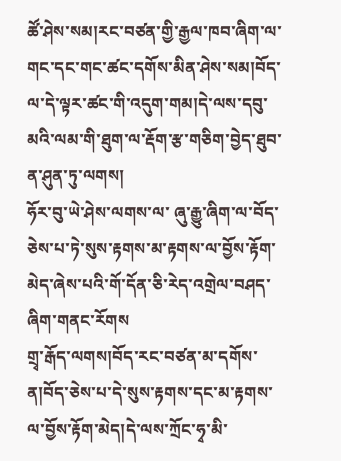ཚོ་ཤེས་སམ།རང་བཙན་གྱི་རྒྱལ་ཁབ་ཞིག་ལ་གང་དང་གང་ཚང་དགོས་མིན་ཤེས་སམ།བོད་ལ་དེ་ལྟར་ཚང་གི་འདུག་གམ།དེ་ལས་དབུ་མའི་ལམ་གི་ཐུག་ལ་རྡོག་རྩ་གཅིག་བྱེད་ཐུབ་ན་ཤུན་ཏུ་ལགས།
ཧོར་བུ་ཡེ་ཤེས་ལགས་ལ་ ཞུ་རྒྱུ་ཞིག་ལ་བོད་ཅེས་པ་ཏེ་སུས་རྟགས་མ་རྟགས་ལ་བྱོས་རྟོག་མེད་ཞེས་པའི་གོ་དོན་ཅི་རེད་འགྲེལ་བཤད་ཞིག་གནང་རོགས
གྲྭ་རྒོད་ལགས།བོད་རང་བཙན་མ་དགོས་ན།བོད་ཅེས་པ་དེ་སུས་རྟགས་དང་མ་རྟགས་ལ་བྱོས་རྟོག་མེད།དེ་ལས་ཀྲོང་ཧྭ་མི་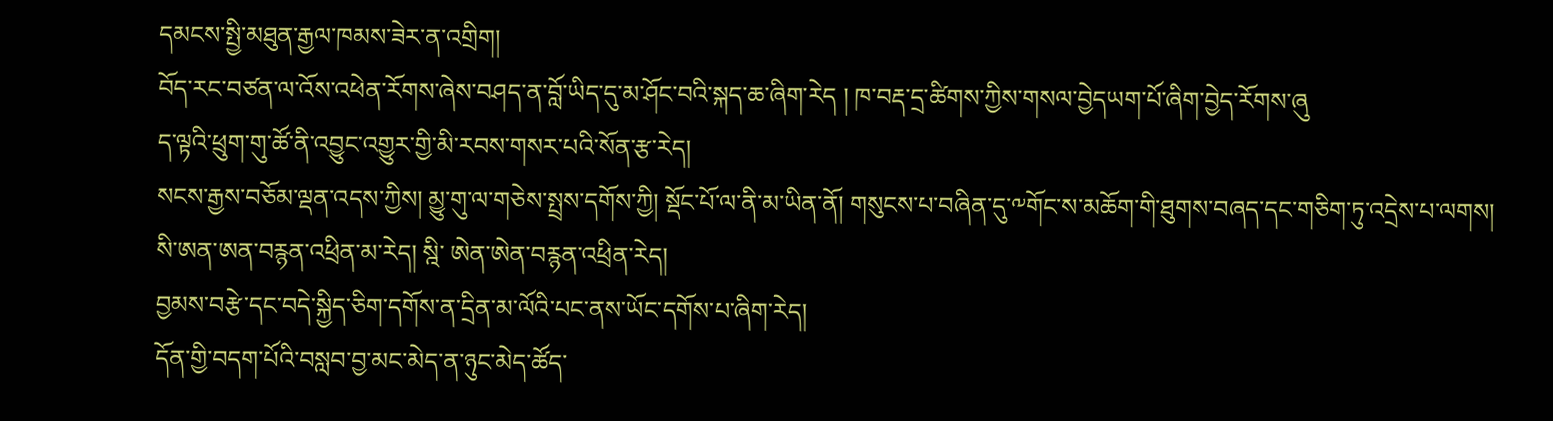དམངས་སྤྱི་མཐུན་རྒྱལ་ཁམས་ཟེར་ན་འགྲིག།
བོད་རང་བཙན་ལ་འོས་འཕེན་རོགས་ཞེས་བཤད་ན་བློ་ཡིད་དུ་མ་ཤོང་བའི་སྐད་ཆ་ཞིག་རེད ། ཁ་བརྡ་དྲ་ཚིགས་ཀྱིས་གསལ་བྱེདཡག་པོ་ཞིག་བྱེད་རོགས་ཞུ
ད་ལྟའི་ཕྲུག་གུ་ཚོ་ནི་འབྱུང་འགྱུར་གྱི་མི་རབས་གསར་པའི་སོན་རྩ་རེད།
སངས་རྒྱས་བཅོམ་ལྡན་འདས་ཀྱིས། མྱུ་གུ་ལ་གཅེས་སྤྲས་དགོས་ཀྱི། སྡོང་པོ་ལ་ནི་མ་ཡིན་ནོ། གསུངས་པ་བཞིན་དུ་༸གོང་ས་མཆོག་གི་ཐུགས་བཞད་དང་གཅིག་ཏུ་འདྲེས་པ་ལགས།
སི་ཨན་ཨན་བརྙན་འཕྲིན་མ་རེད། སྰི་ ཨེན་ཨེན་བརྙན་འཕྲིན་རེད།
བྱམས་བརྩེ་དང་བདེ་སྐྱིད་ཅིག་དགོས་ན་དྲིན་མ་ལོའི་པང་ནས་ཡོང་དགོས་པ་ཞིག་རེད།
དོན་གྱི་བདག་པོའི་བསླབ་བྱ་མང་མེད་ན་ཉུང་མེད་ཚོད་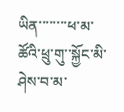ཡིན་་་་་་་་ཕ་མ་ཚོའི་ཕྲུ་གུ་་སྐྱོང་མི་ཤེས་བ་མ་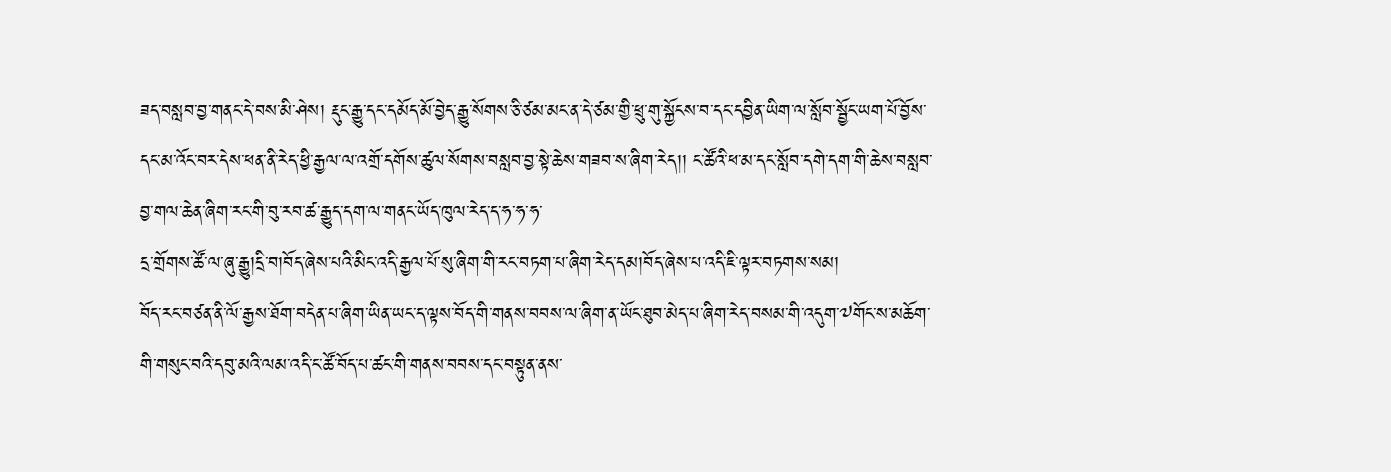ཟད་བསླབ་བྱ་གནང་དེ་བས་མི་ཤེས། རྡུང་རྒྱུ་དང་དམོད་མོ་བྱེད་རྒྱུ་སོགས་ཅི་ཙམ་མང་ན་དེ་ཙམ་གྱི་ཕྲུ་གུ་སྐྱོངས་བ་དང་དབྱིན་ཡིག་ལ་སློབ་སྦྱོང་ཡག་པོ་བྱོས་དང་མ་འོང་བར་དེས་ཕན་ནི་རེད་ཕྱི་རྒྱལ་ལ་འགྲོ་དགོས་ཚུལ་སོགས་བསླབ་བྱ་སྟེ་ཆེས་གཟབ་ས་ཞིག་རེད།། ང་ཚོའི་ཕ་མ་དང་སློབ་དགེ་དག་གི་ཆེས་བསླབ་བྱ་གལ་ཆེན་ཞིག་རང་གི་བུ་རབ་ཚ་རྒྱུད་དག་ལ་གནང་ཡོད་ཁུལ་རེད་ད་ཧ་ཧ་ཧ་
དྲ་གྲོགས་ཚོ་ལ་ཞུ་རྒྱུ།དྲི་བ།བོད་ཞེས་པའི་མིང་འདི་རྒྱལ་པོ་སུ་ཞིག་གི་རང་བཏག་པ་ཞིག་རེད་དམ།བོད་ཞེས་པ་འདི་ཇི་ལྟར་བཏགས་སམ།
བོད་རང་བཙན་ནི་ལོ་རྒྱས་ཐོག་བདེན་པ་ཞིག་ཡིན་ཡང་ད་ལྟས་བོད་གི་གནས་བབས་ལ་ཞིག་ན་ཡོང་ཐུབ་མེད་པ་ཞིག་རེད་བསམ་གི་འདུག་༧གོང་ས་མཆོག་གི་གསུང་བའི་དབུ་མའི་ལམ་འདི་ང་ཚོ་བོད་པ་ཚང་གི་གནས་བབས་དང་བསྟུན་ནས་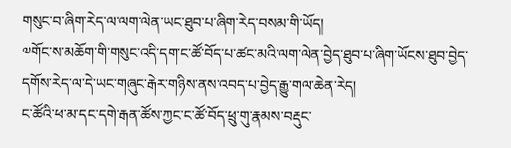གསུང་བ་ཞིག་རེད་ལ་ལག་ལེན་ཡང་ཐུབ་པ་ཞིག་རེད་བསམ་གི་ཡོད།
༧གོང་ས་མཆོག་གི་གསུང་འདི་དག་ང་ཚོ་བོད་པ་ཚང་མའི་ལག་ལེན་བྱེད་ཐུབ་པ་ཞིག་ཡོངས་ཐུབ་བྱེད་དགོས་རེད་ལ་དེ་ཡང་གཞུང་རྒེར་གཉིས་ནས་འབད་པ་བྱེད་རྒྱུ་གལ་ཆེན་རེད།
ང་ཚོའི་ཕ་མ་དང་དགེ་རྒན་ཚོས་ཀྱང་ང་ཚོ་བོད་ཕྲུ་གུ་རྣམས་བརྡུང་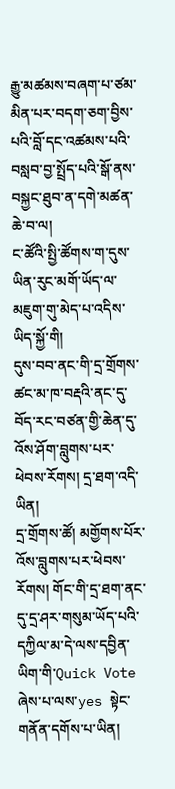རྒྱུ་མཚམས་བཞག་པ་ཙམ་མིན་པར་བདག་ཅག་བྱིས་པའི་བློ་དང་འཚམས་པའི་བསླབ་བྱ་སྤྲོད་པའི་སྒོ་ནས་བསྐྱང་ཐུབ་ན་དགེ་མཚན་ཆེ་བ་ལ།
ང་ཚོའི་སྤྱི་ཚོགས་ག་དུས་ཡིན་རུང་མགོ་ཡོད་ལ་མཇུག་གུ་མེད་པ་འདིས་ཡིད་སྐྱོ་གི།
དུས་བབ་ནང་གི་དྲ་གྲོགས་ཚང་མ་ཁ་བརྡའི་ནང་དུ་བོད་རང་བཙན་གྱི་ཆེན་དུ་འོས་ཤོག་བླུགས་པར་ཕེབས་རོགས། དྲ་ཐག་འདི་ཡིན།
དྲ་གྲོགས་ཚོ། མགྱོགས་པོར་འོས་བླུགས་པར་ཕེབས་རོགས། གོང་གི་དྲ་ཐག་ནང་དུ་དྲ་ཤར་གསུམ་ཡོད་པའི་དཀྱིལ་མ་དེ་ལས་དབྱིན་ཡིག་གི་Quick Vote ཞེས་པ་ལས་yes སྟེང་གནོན་དགོས་པ་ཡིན།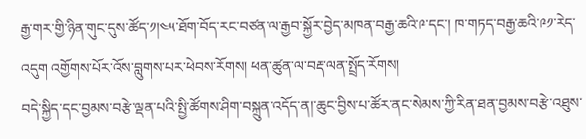རྒྱ་གར་གྱི་ཉིན་གུང་དུས་ཚོད་༡།༤༥་ཐོག་བོད་རང་བཙན་ལ་རྒྱབ་སྐྱོར་བྱེད་མཁན་བརྒྱ་ཆའི་༩་དང་། ཁ་གཏད་བརྒྱ་ཆའི་༩༡་རེད་འདུག འགྱོགས་པོར་འོས་བླུགས་པར་ཕེབས་རོགས། ཕན་ཚུན་ལ་བརྡ་ལན་སྤྲོད་རོགས།
བདེ་སྐྱིད་དང་བྱམས་བརྩེ་ལྡན་པའི་སྤྱི་ཚོགས་ཤིག་བསྐྲུན་འདོད་ན།་ཆུང་བྱིས་པ་ཚོར་ནང་སེམས་ཀྱི་རིན་ཐན་བྱམས་བརྩེ་འཐུས་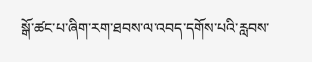སྒོ་ཚང་པ་ཞིག་རག་ཐབས་ལ་འབད་དགོས་པའི་རླབས་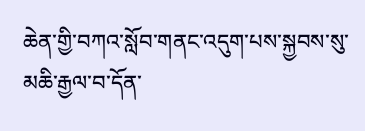ཆེན་གྱི་བཀའ་སློབ་གནང་འདུག་པས་སྐྱབས་སུ་མཆི་རྒྱལ་བ་དོན་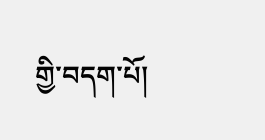གྱི་བདག་པོ།